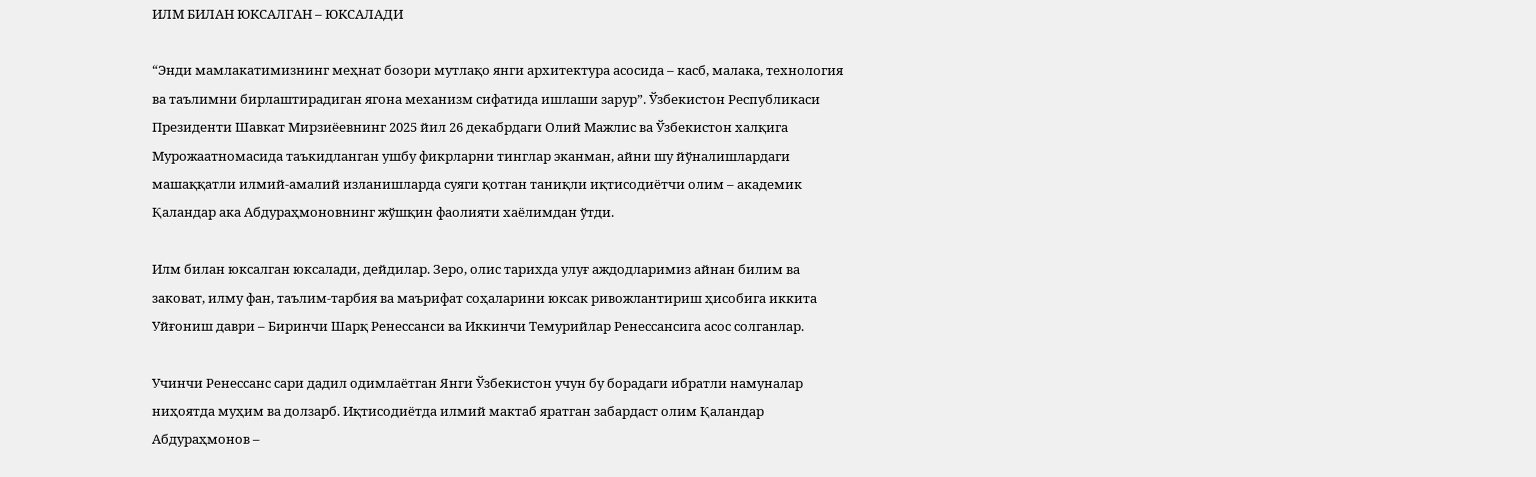ИЛМ БИЛАН ЮКСАЛГАН – ЮКСАЛАДИ

“Энди мамлакатимизнинг меҳнат бозори мутлақо янги архитектура асосида – касб, малака, технология ва таълимни бирлаштирадиган ягона механизм сифатида ишлаши зарур”. Ўзбекистон Республикаси Президенти Шавкат Мирзиёевнинг 2025 йил 26 декабрдаги Олий Мажлис ва Ўзбекистон халқига Мурожаатномасида таъкидланган ушбу фикрларни тинглар эканман, айни шу йўналишлардаги машаққатли илмий-амалий изланишларда суяги қотган таниқли иқтисодиётчи олим – академик Қаландар ака Абдураҳмоновнинг жўшқин фаолияти хаёлимдан ўтди.

Илм билан юксалган юксалади, дейдилар. Зеро, олис тарихда улуғ аждодларимиз айнан билим ва заковат, илму фан, таълим-тарбия ва маърифат соҳаларини юксак ривожлантириш ҳисобига иккита Уйғониш даври – Биринчи Шарқ Ренессанси ва Иккинчи Темурийлар Ренессансига асос солганлар.

Учинчи Ренессанс сари дадил одимлаётган Янги Ўзбекистон учун бу борадаги ибратли намуналар ниҳоятда муҳим ва долзарб. Иқтисодиётда илмий мактаб яратган забардаст олим Қаландар Абдураҳмонов –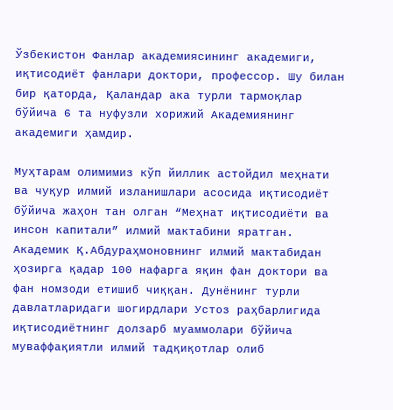Ўзбекистон Фанлар академиясининг академиги, иқтисодиёт фанлари доктори, профессор. Шу билан бир қаторда, Қаландар ака турли тармоқлар бўйича 6 та нуфузли хорижий Академиянинг академиги ҳамдир.

Муҳтарам олимимиз кўп йиллик астойдил меҳнати ва чуқур илмий изланишлари асосида иқтисодиёт бўйича жаҳон тан олган “Меҳнат иқтисодиёти ва инсон капитали” илмий мактабини яратган. Академик Қ.Абдураҳмоновнинг илмий мактабидан ҳозирга қадар 100 нафарга яқин фан доктори ва фан номзоди етишиб чиққан. Дунёнинг турли давлатларидаги шогирдлари Устоз раҳбарлигида иқтисодиётнинг долзарб муаммолари бўйича муваффақиятли илмий тадқиқотлар олиб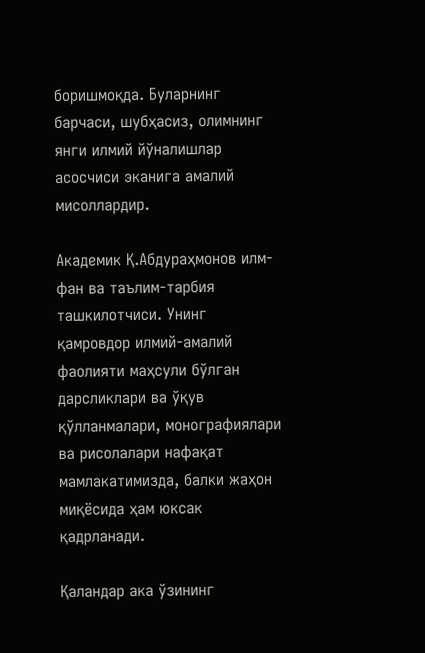боришмоқда. Буларнинг барчаси, шубҳасиз, олимнинг янги илмий йўналишлар асосчиси эканига амалий мисоллардир.

Академик Қ.Абдураҳмонов илм-фан ва таълим-тарбия ташкилотчиси. Унинг қамровдор илмий-амалий фаолияти маҳсули бўлган дарсликлари ва ўқув қўлланмалари, монографиялари ва рисолалари нафақат мамлакатимизда, балки жаҳон миқёсида ҳам юксак қадрланади.

Қаландар ака ўзининг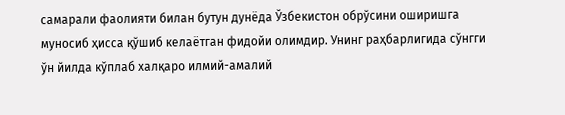самарали фаолияти билан бутун дунёда Ўзбекистон обрўсини оширишга муносиб ҳисса қўшиб келаётган фидойи олимдир. Унинг раҳбарлигида сўнгги ўн йилда кўплаб халқаро илмий-амалий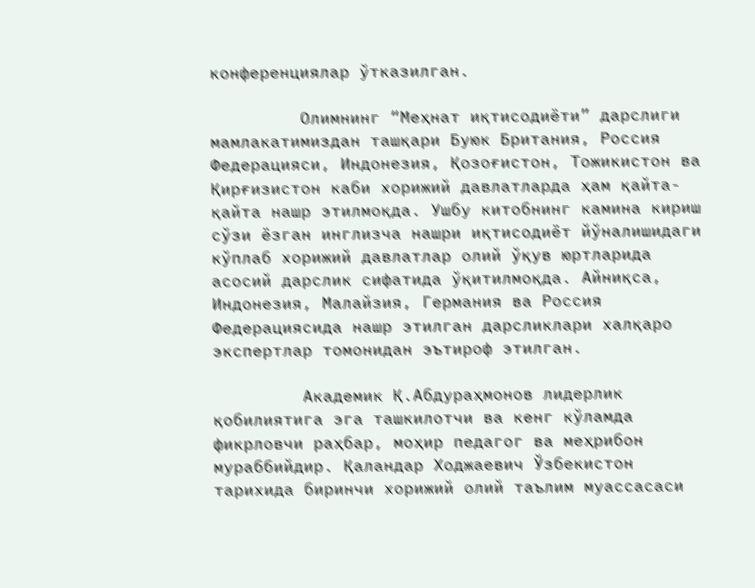конференциялар ўтказилган.

         Олимнинг “Меҳнат иқтисодиёти” дарслиги мамлакатимиздан ташқари Буюк Британия, Россия Федерацияси, Индонезия, Қозоғистон, Тожикистон ва Қирғизистон каби хорижий давлатларда ҳам қайта-қайта нашр этилмоқда. Ушбу китобнинг камина кириш сўзи ёзган инглизча нашри иқтисодиёт йўналишидаги кўплаб хорижий давлатлар олий ўқув юртларида асосий дарслик сифатида ўқитилмоқда. Айниқса, Индонезия, Малайзия, Германия ва Россия Федерациясида нашр этилган дарсликлари халқаро экспертлар томонидан эътироф этилган.

         Академик Қ.Абдураҳмонов лидерлик қобилиятига эга ташкилотчи ва кенг кўламда фикрловчи раҳбар, моҳир педагог ва меҳрибон мураббийдир. Қаландар Ходжаевич Ўзбекистон тарихида биринчи хорижий олий таълим муассасаси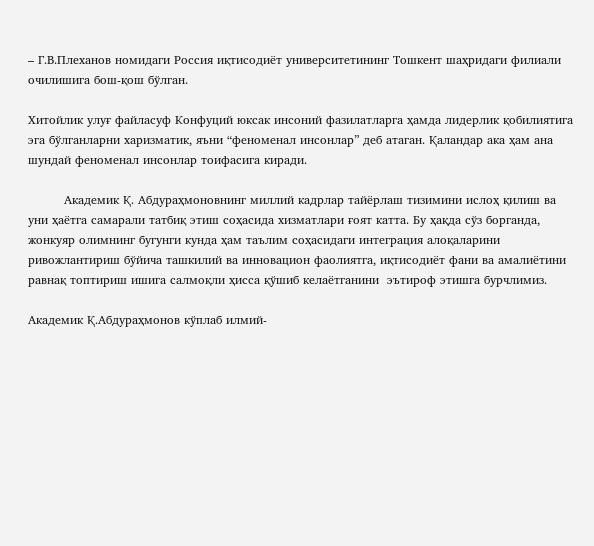– Г.В.Плеханов номидаги Россия иқтисодиёт университетининг Тошкент шаҳридаги филиали очилишига бош-қош бўлган.

Хитойлик улуғ файласуф Конфуций юксак инсоний фазилатларга ҳамда лидерлик қобилиятига эга бўлганларни харизматик, яъни “феноменал инсонлар” деб атаган. Қаландар ака ҳам ана шундай феноменал инсонлар тоифасига киради.

         Академик Қ. Абдураҳмоновнинг миллий кадрлар тайёрлаш тизимини ислоҳ қилиш ва уни ҳаётга самарали татбиқ этиш соҳасида хизматлари ғоят катта. Бу ҳақда сўз борганда, жонкуяр олимнинг бугунги кунда ҳам таълим соҳасидаги интеграция алоқаларини ривожлантириш бўйича ташкилий ва инновацион фаолиятга, иқтисодиёт фани ва амалиётини равнақ топтириш ишига салмоқли ҳисса қўшиб келаётганини  эътироф этишга бурчлимиз.

Академик Қ.Абдураҳмонов кўплаб илмий-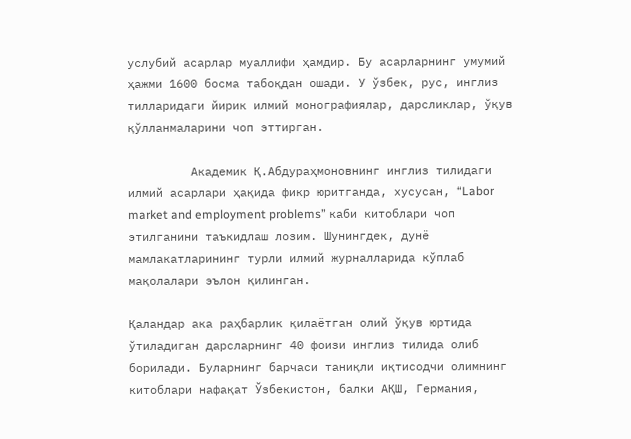услубий асарлар муаллифи ҳамдир. Бу асарларнинг умумий ҳажми 1600 босма табоқдан ошади. У ўзбек, рус, инглиз тилларидаги йирик илмий монографиялар, дарсликлар, ўқув қўлланмаларини чоп эттирган.

         Академик Қ.Абдураҳмоновнинг инглиз тилидаги илмий асарлари ҳақида фикр юритганда, хусусан, “Labor market and employment problems” каби китоблари чоп этилганини таъкидлаш лозим. Шунингдек, дунё мамлакатларининг турли илмий журналларида кўплаб мақолалари эълон қилинган.

Қаландар ака раҳбарлик қилаётган олий ўқув юртида ўтиладиган дарсларнинг 40 фоизи инглиз тилида олиб борилади. Буларнинг барчаси таниқли иқтисодчи олимнинг китоблари нафақат Ўзбекистон, балки АҚШ, Германия,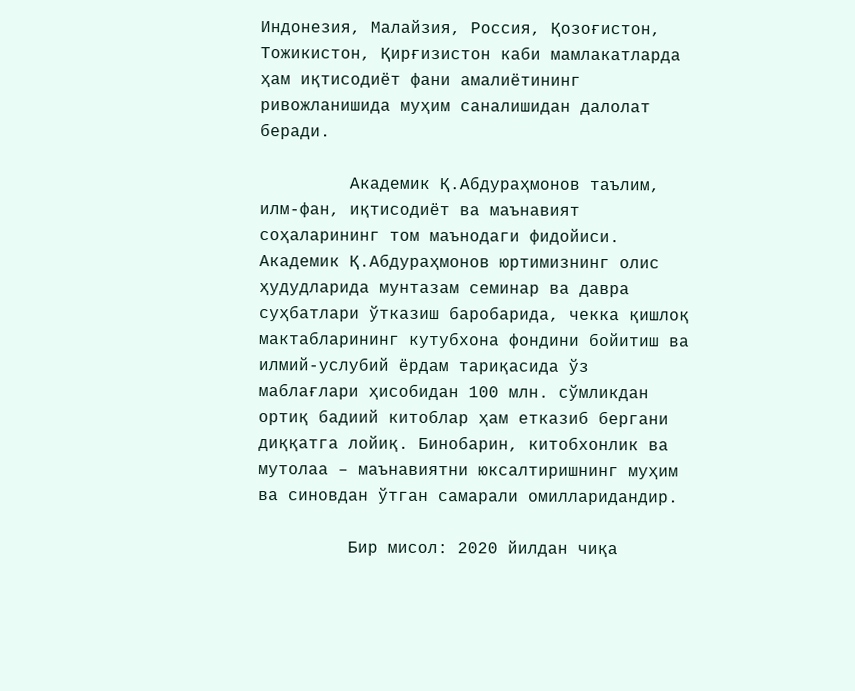Индонезия, Малайзия, Россия, Қозоғистон, Тожикистон, Қирғизистон каби мамлакатларда ҳам иқтисодиёт фани амалиётининг ривожланишида муҳим саналишидан далолат беради.

         Академик Қ.Абдураҳмонов таълим, илм-фан, иқтисодиёт ва маънавият соҳаларининг том маънодаги фидойиси. Академик Қ.Абдураҳмонов юртимизнинг олис ҳудудларида мунтазам семинар ва давра суҳбатлари ўтказиш баробарида, чекка қишлоқ мактабларининг кутубхона фондини бойитиш ва илмий-услубий ёрдам тариқасида ўз маблағлари ҳисобидан 100 млн. сўмликдан ортиқ бадиий китоблар ҳам етказиб бергани диққатга лойиқ. Бинобарин, китобхонлик ва мутолаа – маънавиятни юксалтиришнинг муҳим ва синовдан ўтган самарали омилларидандир.

         Бир мисол: 2020 йилдан чиқа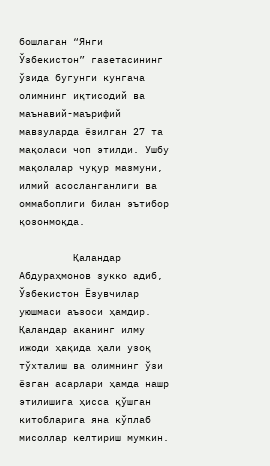бошлаган “Янги Ўзбекистон” газетасининг ўзида бугунги кунгача олимнинг иқтисодий ва маънавий-маърифий мавзуларда ёзилган 27 та мақоласи чоп этилди. Ушбу мақолалар чуқур мазмуни, илмий асосланганлиги ва оммабоплиги билан эътибор қозонмоқда.

         Қаландар Абдураҳмонов зукко адиб, Ўзбекистон Ёзувчилар уюшмаси аъзоси ҳамдир. Қаландар аканинг илму ижоди ҳақида ҳали узоқ тўхталиш ва олимнинг ўзи ёзган асарлари ҳамда нашр этилишига ҳисса қўшган китобларига яна кўплаб мисоллар келтириш мумкин.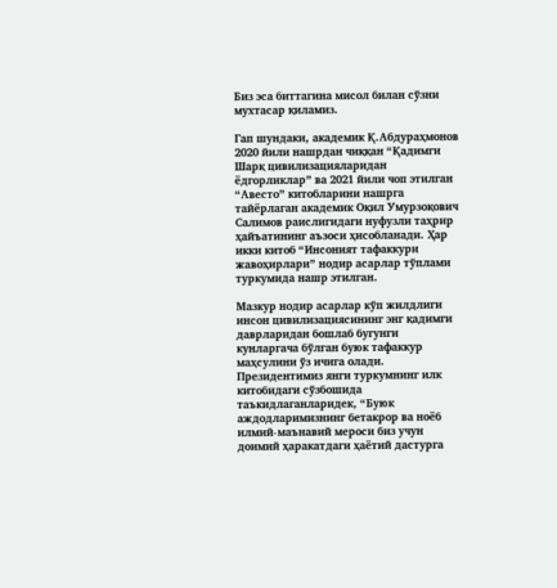Биз эса биттагина мисол билан сўзни мухтасар қиламиз.

Гап шундаки, академик Қ.Абдураҳмонов 2020 йили нашрдан чиққан “Қадимги Шарқ цивилизацияларидан ёдгорликлар” ва 2021 йили чоп этилган “Авесто” китобларини нашрга тайёрлаган академик Оқил Умурзоқович Салимов раислигидаги нуфузли таҳрир ҳайъатининг аъзоси ҳисобланади. Ҳар икки китоб “Инсоният тафаккури жавоҳирлари” нодир асарлар тўплами туркумида нашр этилган.

Мазкур нодир асарлар кўп жилдлиги инсон цивилизациясининг энг қадимги даврларидан бошлаб бугунги кунларгача бўлган буюк тафаккур маҳсулини ўз ичига олади. Президентимиз янги туркумнинг илк китобидаги сўзбошида таъкидлаганларидек, “Буюк аждодларимизнинг бетакрор ва ноёб илмий-маънавий мероси биз учун доимий ҳаракатдаги ҳаётий дастурга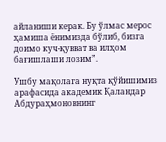айланиши керак. Бу ўлмас мерос ҳамиша ёнимизда бўлиб, бизга доимо куч-қувват ва илҳом бағишлаши лозим”.

Ушбу мақолага нуқта қўйишимиз арафасида академик Қаландар Абдураҳмоновнинг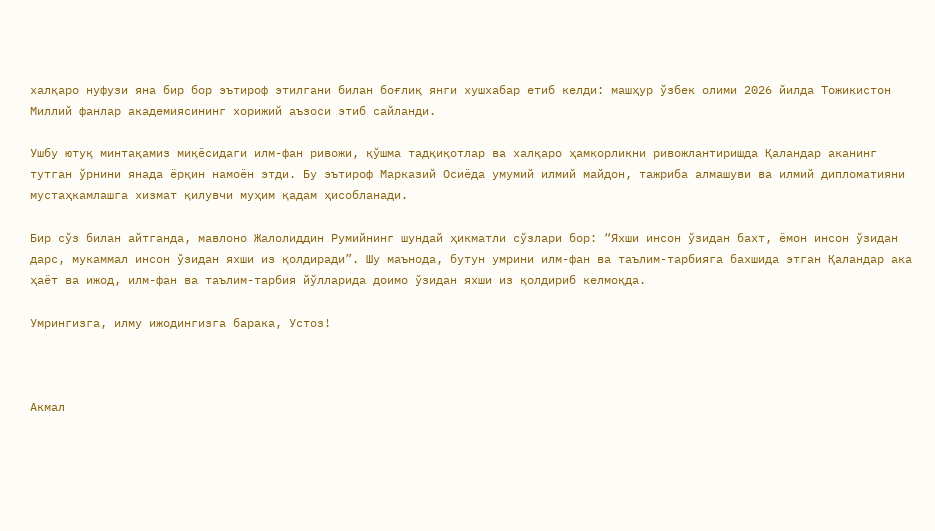халқаро нуфузи яна бир бор эътироф этилгани билан боғлиқ янги хушхабар етиб келди: машҳур ўзбек олими 2026 йилда Тожикистон Миллий фанлар академиясининг хорижий аъзоси этиб сайланди.

Ушбу ютуқ минтақамиз миқёсидаги илм-фан ривожи, қўшма тадқиқотлар ва халқаро ҳамкорликни ривожлантиришда Қаландар аканинг тутган ўрнини янада ёрқин намоён этди. Бу эътироф Марказий Осиёда умумий илмий майдон, тажриба алмашуви ва илмий дипломатияни мустаҳкамлашга хизмат қилувчи муҳим қадам ҳисобланади.

Бир сўз билан айтганда, мавлоно Жалолиддин Румийнинг шундай ҳикматли сўзлари бор: “Яхши инсон ўзидан бахт, ёмон инсон ўзидан дарс, мукаммал инсон ўзидан яхши из қолдиради”. Шу маънода, бутун умрини илм-фан ва таълим-тарбияга бахшида этган Қаландар ака ҳаёт ва ижод, илм-фан ва таълим-тарбия йўлларида доимо ўзидан яхши из қолдириб келмоқда.

Умрингизга, илму ижодингизга барака, Устоз!



Акмал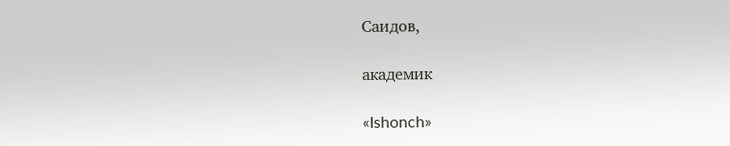Саидов,

академик

«Ishonch»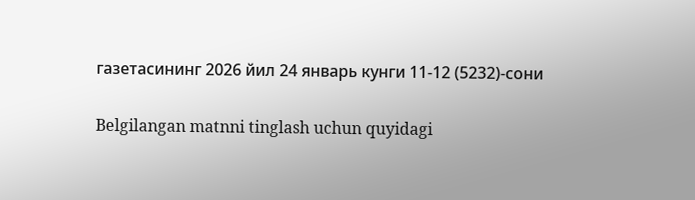газетасининг 2026 йил 24 январь кунги 11-12 (5232)-сони

Belgilangan matnni tinglash uchun quyidagi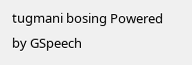tugmani bosing Powered by GSpeech